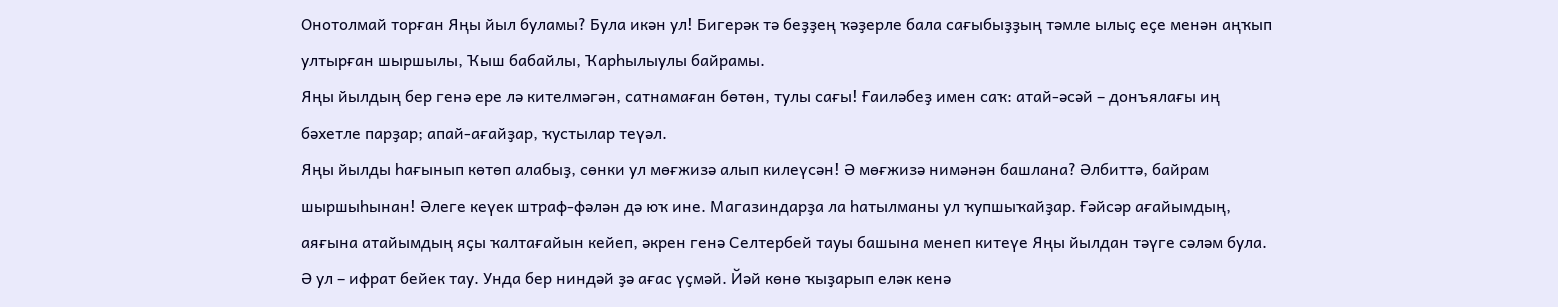Онотолмай торған Яңы йыл буламы? Була икән ул! Бигерәк тә беҙҙең ҡәҙерле бала сағыбыҙҙың тәмле ылыҫ еҫе менән аңҡып ултырған шыршылы, Ҡыш бабайлы, Ҡарһылыулы байрамы.
Яңы йылдың бер генә ере лә кителмәгән, сатнамаған бөтөн, тулы сағы! Ғаиләбеҙ имен саҡ: атай-әсәй – донъялағы иң бәхетле парҙар; апай-ағайҙар, ҡустылар теүәл.
Яңы йылды һағынып көтөп алабыҙ, сөнки ул мөғжизә алып килеүсән! Ә мөғжизә нимәнән башлана? Әлбиттә, байрам шыршыһынан! Әлеге кеүек штраф-фәлән дә юҡ ине. Магазиндарҙа ла һатылманы ул ҡупшыҡайҙар. Ғәйсәр ағайымдың, аяғына атайымдың яҫы ҡалтағайын кейеп, әкрен генә Селтербей тауы башына менеп китеүе Яңы йылдан тәүге сәләм була. Ә ул – ифрат бейек тау. Унда бер ниндәй ҙә ағас үҫмәй. Йәй көнө ҡыҙарып еләк кенә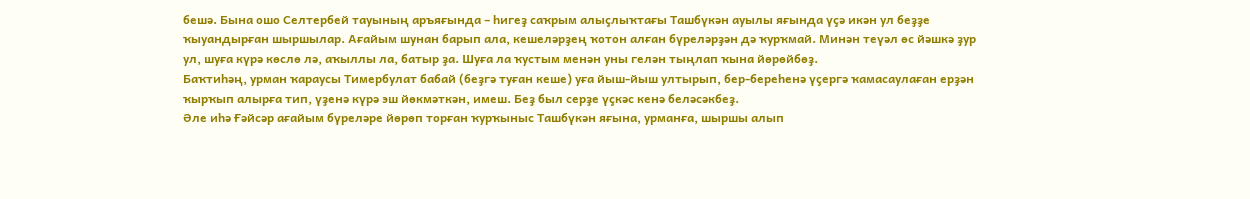бешә. Бына ошо Селтербей тауының аръяғында – һигеҙ саҡрым алыҫлыҡтағы Ташбүкән ауылы яғында үҫә икән ул беҙҙе ҡыуандырған шыршылар. Ағайым шунан барып ала, кешеләрҙең ҡотон алған бүреләрҙән дә ҡурҡмай. Минән теүәл өс йәшкә ҙур ул, шуға күрә көслө лә, аҡыллы ла, батыр ҙа. Шуға ла ҡустым менән уны гелән тыңлап ҡына йөрөйбөҙ.
Баҡтиһәң, урман ҡараусы Тимербулат бабай (беҙгә туған кеше) уға йыш-йыш ултырып, бер-береһенә үҫергә ҡамасаулаған ерҙән ҡырҡып алырға тип, үҙенә күрә эш йөкмәткән, имеш. Беҙ был серҙе үҫкәс кенә беләсәкбеҙ.
Әле иһә Ғәйсәр ағайым бүреләре йөрөп торған ҡурҡыныс Ташбүкән яғына, урманға, шыршы алып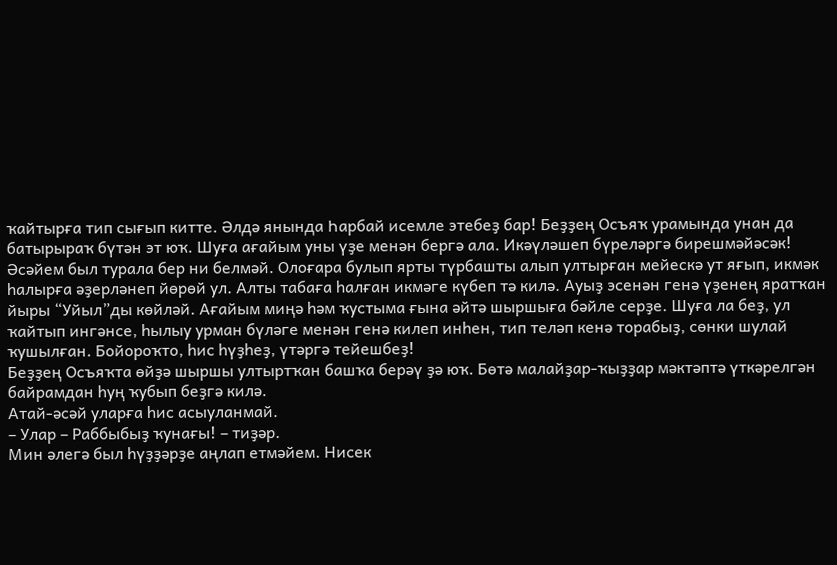ҡайтырға тип сығып китте. Әлдә янында Һарбай исемле этебеҙ бар! Беҙҙең Осъяҡ урамында унан да батырыраҡ бүтән эт юҡ. Шуға ағайым уны үҙе менән бергә ала. Икәүләшеп бүреләргә бирешмәйәсәк!
Әсәйем был турала бер ни белмәй. Олоғара булып ярты түрбашты алып ултырған мейескә ут яғып, икмәк һалырға әҙерләнеп йөрөй ул. Алты табаға һалған икмәге күбеп тә килә. Ауыҙ эсенән генә үҙенең яратҡан йыры “Уйыл”ды көйләй. Ағайым миңә һәм ҡустыма ғына әйтә шыршыға бәйле серҙе. Шуға ла беҙ, ул ҡайтып ингәнсе, һылыу урман бүләге менән генә килеп инһен, тип теләп кенә торабыҙ, сөнки шулай ҡушылған. Бойороҡто, һис һүҙһеҙ, үтәргә тейешбеҙ!
Беҙҙең Осъяҡта өйҙә шыршы ултыртҡан башҡа берәү ҙә юҡ. Бөтә малайҙар-ҡыҙҙар мәктәптә үткәрелгән байрамдан һуң ҡубып беҙгә килә.
Атай-әсәй уларға һис асыуланмай.
– Улар – Раббыбыҙ ҡунағы! – тиҙәр.
Мин әлегә был һүҙҙәрҙе аңлап етмәйем. Нисек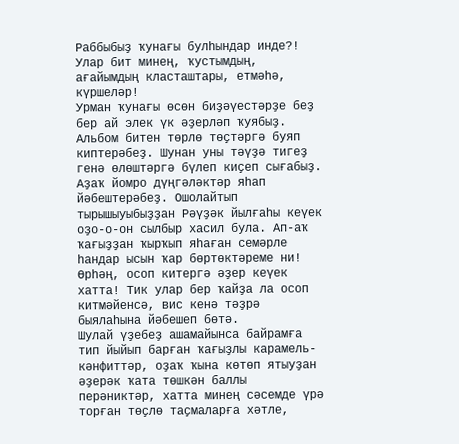Раббыбыҙ ҡунағы булһындар инде?! Улар бит минең, ҡустымдың, ағайымдың класташтары, етмәһә, күршеләр!
Урман ҡунағы өсөн биҙәүестәрҙе беҙ бер ай элек үк әҙерләп ҡуябыҙ. Альбом битен төрлө төҫтәргә буяп киптерәбеҙ. Шунан уны тәүҙә тигеҙ генә өлөштәргә бүлеп киҫеп сығабыҙ. Аҙаҡ йомро дүңгәләктәр яһап йәбештерәбеҙ. Ошолайтып тырышыуыбыҙҙан Рәүҙәк йылғаһы кеүек оҙо-о-он сылбыр хасил була. Ап-аҡ ҡағыҙҙан ҡырҡып яһаған семәрле һандар ысын ҡар бөртөктәреме ни! Өрһәң, осоп китергә әҙер кеүек хатта! Тик улар бер ҡайҙа ла осоп китмәйенсә, вис кенә тәҙрә быялаһына йәбешеп бөтә.
Шулай үҙебеҙ ашамайынса байрамға тип йыйып барған ҡағыҙлы карамель-кәнфиттәр, оҙаҡ ҡына көтөп ятыуҙан әҙерәк ҡата төшкән баллы перәниктәр, хатта минең сәсемде үрә торған төҫлө таҫмаларға хәтле,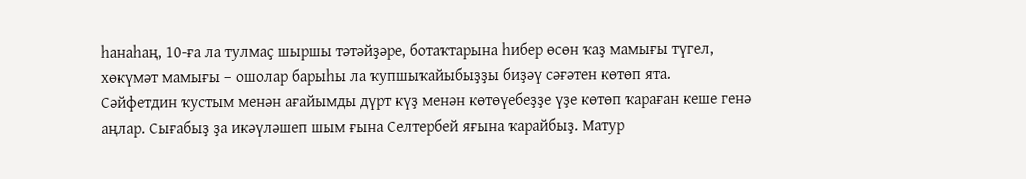һанаһаң, 10-ға ла тулмаҫ шыршы тәтәйҙәре, ботаҡтарына һибер өсөн ҡаҙ мамығы түгел, хөкүмәт мамығы – ошолар барыһы ла ҡупшыҡайыбыҙҙы биҙәү сәғәтен көтөп ята.
Сәйфетдин ҡустым менән ағайымды дүрт күҙ менән көтөүебеҙҙе үҙе көтөп ҡараған кеше генә аңлар. Сығабыҙ ҙа икәүләшеп шым ғына Селтербей яғына ҡарайбыҙ. Матур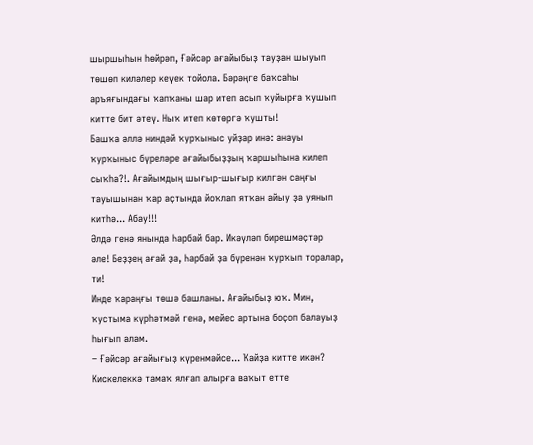шыршыһын һөйрәп, Ғәйсәр ағайыбыҙ тауҙан шыуып төшөп киләлер кеүек тойола. Бәрәңге баҡсаһы аръяғындағы ҡапҡаны шар итеп асып ҡуйырға ҡушып китте бит әтеү. Ныҡ итеп көтөргә ҡушты!
Башҡа әллә ниндәй ҡурҡыныс уйҙар инә: анауы ҡурҡыныс бүреләре ағайыбыҙҙың ҡаршыһына килеп сыҡһа?!. Ағайымдың шығыр-шығыр килгән саңғы тауышынан ҡар аҫтында йоҡлап ятҡан айыу ҙа уянып китһә... Абау!!!
Әлдә генә янында Һарбай бар. Икәүләп бирешмәҫтәр әле! Беҙҙең ағай ҙа, Һарбай ҙа бүренән ҡурҡып торалар, ти!
Инде ҡараңғы төшә башланы. Ағайыбыҙ юҡ. Мин, ҡустыма күрһәтмәй генә, мейес артына боҫоп балауыҙ һығып алам.
– Ғәйсәр ағайығыҙ күренмәйсе... Ҡайҙа китте икән? Кискелеккә тамаҡ ялғап алырға ваҡыт етте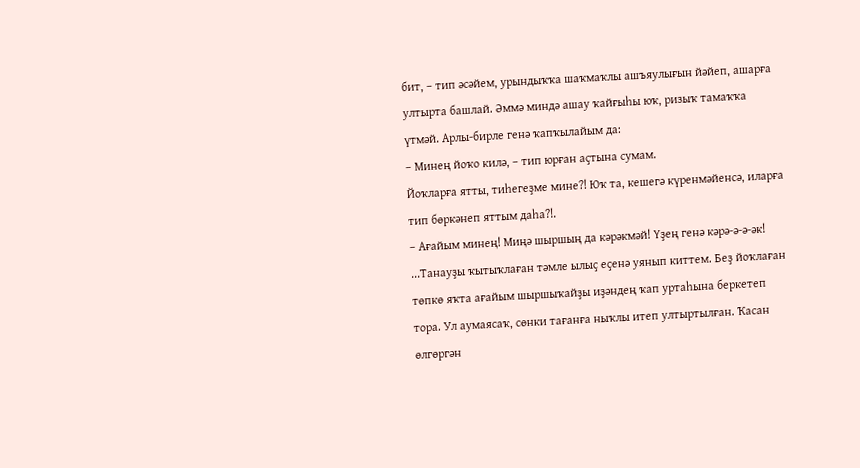бит, – тип әсәйем, урындыҡҡа шаҡмаҡлы ашъяулығын йәйеп, ашарға ултырта башлай. Әммә миндә ашау ҡайғыһы юҡ, ризыҡ тамаҡҡа үтмәй. Арлы-бирле генә ҡапҡылайым да:
– Минең йоҡо килә, – тип юрған аҫтына сумам.
Йоҡларға ятты, тиһегеҙме мине?! Юҡ та, кешегә күренмәйенсә, иларға тип бөркәнеп яттым даһа?!.
– Ағайым минең! Миңә шыршың да кәрәкмәй! Үҙең генә кәрә-ә-ә-әк!
...Танауҙы ҡытыҡлаған тәмле ылыҫ еҫенә уянып киттем. Беҙ йоҡлаған төпкө яҡта ағайым шыршыҡайҙы иҙәндең ҡап уртаһына беркетеп тора. Ул аумаясаҡ, сөнки тағанға ныҡлы итеп ултыртылған. Ҡасан өлгөргән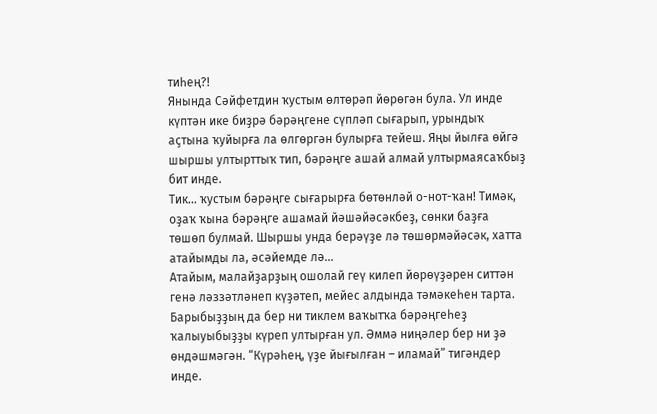тиһең?!
Янында Сәйфетдин ҡустым өлтөрәп йөрөгән була. Ул инде күптән ике биҙрә бәрәңгене сүпләп сығарып, урындыҡ аҫтына ҡуйырға ла өлгөргән булырға тейеш. Яңы йылға өйгә шыршы ултырттыҡ тип, бәрәңге ашай алмай ултырмаясаҡбыҙ бит инде.
Тик... ҡустым бәрәңге сығарырға бөтөнләй о-нот-ҡан! Тимәк, оҙаҡ ҡына бәрәңге ашамай йәшәйәсәкбеҙ, сөнки баҙға төшөп булмай. Шыршы унда берәүҙе лә төшөрмәйәсәк, хатта атайымды ла, әсәйемде лә...
Атайым, малайҙарҙың ошолай геү килеп йөрөүҙәрен ситтән генә ләззәтләнеп күҙәтеп, мейес алдында тәмәкеһен тарта. Барыбыҙҙың да бер ни тиклем ваҡытҡа бәрәңгеһеҙ ҡалыуыбыҙҙы күреп ултырған ул. Әммә ниңәлер бер ни ҙә өндәшмәгән. “Күрәһең, үҙе йығылған – иламай” тигәндер инде.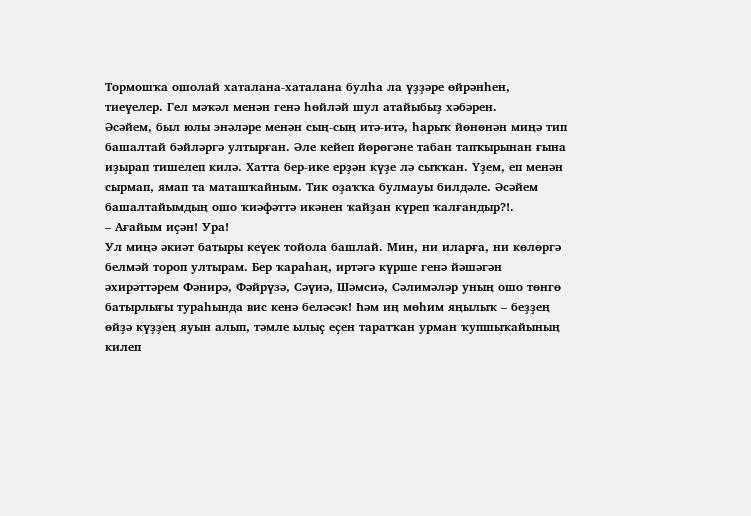Тормошҡа ошолай хаталана-хаталана булһа ла үҙҙәре өйрәнһен, тиеүелер. Гел мәҡәл менән генә һөйләй шул атайыбыҙ хәбәрен.
Әсәйем, был юлы энәләре менән сың-сың итә-итә, һарыҡ йөнөнән миңә тип башалтай бәйләргә ултырған. Әле кейеп йөрөгәне табан тапҡырынан ғына иҙырап тишелеп килә. Хатта бер-ике ерҙән күҙе лә сыҡҡан. Үҙем, еп менән сырмап, ямап та маташҡайным. Тик оҙаҡҡа булмауы билдәле. Әсәйем башалтайымдың ошо ҡиәфәттә икәнен ҡайҙан күреп ҡалғандыр?!.
– Ағайым иҫән! Ура!
Ул миңә әкиәт батыры кеүек тойола башлай. Мин, ни иларға, ни көлөргә белмәй тороп ултырам. Бер ҡараһаң, иртәгә күрше генә йәшәгән әхирәттәрем Фәнирә, Фәйрүзә, Сәүиә, Шәмсиә, Сәлимәләр уның ошо төнгө батырлығы тураһында вис кенә беләсәк! Һәм иң мөһим яңылыҡ – беҙҙең өйҙә күҙҙең яуын алып, тәмле ылыҫ еҫен таратҡан урман ҡупшыҡайының килеп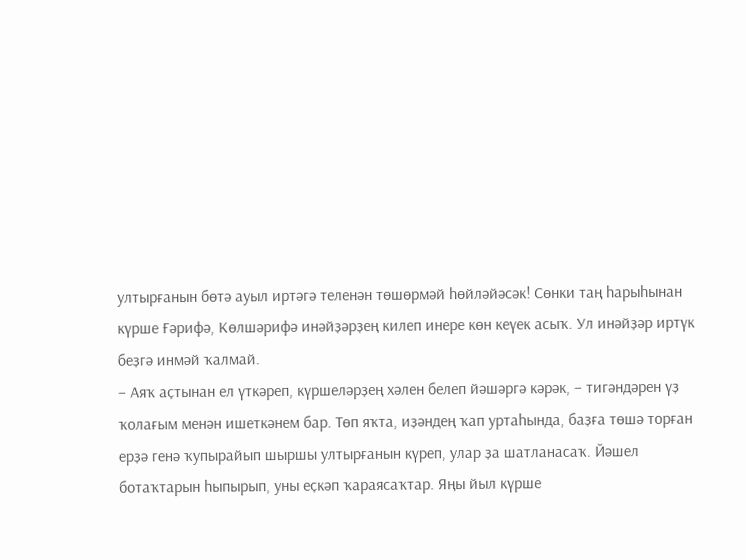ултырғанын бөтә ауыл иртәгә теленән төшөрмәй һөйләйәсәк! Сөнки таң һарыһынан күрше Ғәрифә, Көлшәрифә инәйҙәрҙең килеп инере көн кеүек асыҡ. Ул инәйҙәр иртүк беҙгә инмәй ҡалмай.
– Аяҡ аҫтынан ел үткәреп, күршеләрҙең хәлен белеп йәшәргә кәрәк, – тигәндәрен үҙ ҡолағым менән ишеткәнем бар. Төп яҡта, иҙәндең ҡап уртаһында, баҙға төшә торған ерҙә генә ҡупырайып шыршы ултырғанын күреп, улар ҙа шатланасаҡ. Йәшел ботаҡтарын һыпырып, уны еҫкәп ҡараясаҡтар. Яңы йыл күрше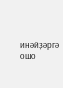инәйҙәргә ошо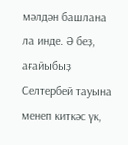мәлдән башлана ла инде. Ә беҙ, ағайыбыҙ Селтербей тауына менеп киткәс үк,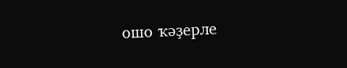ошо ҡәҙерле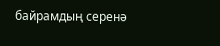байрамдың серенә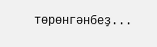төрөнгәнбеҙ...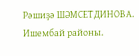Рәшиҙә ШӘМСЕТДИНОВА.
Ишембай районы.